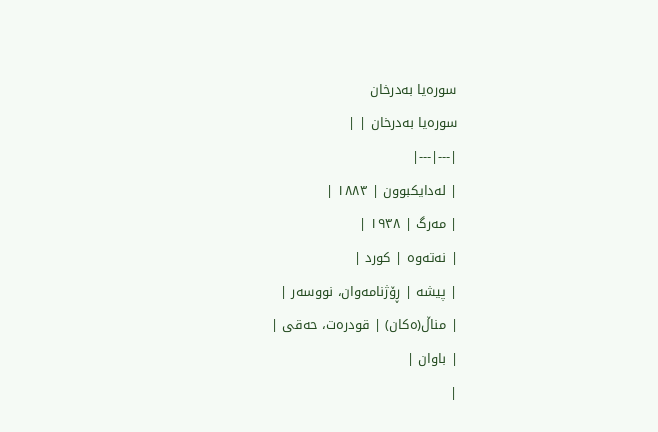سورەیا بەدرخان
سورەیا بەدرخان | |
|---|---|
| لەدایکبوون | ١٨٨٣ |
| مەرگ | ١٩٣٨ |
| نەتەوە | کورد |
| پیشە | ڕۆژنامەوان، نووسەر |
| مناڵ(ەکان) | قودرەت، حەقی |
| باوان |
|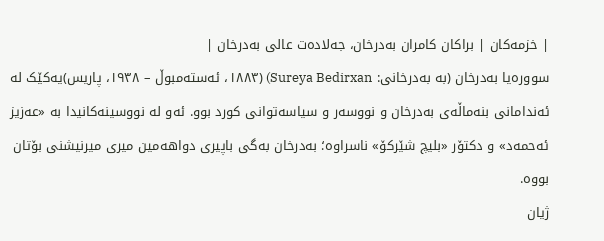| خزمەکان | براکان کامران بەدرخان، جەلادەت عالی بەدرخان |
سوورەیا بەدرخان (بە بەدرخانی: Sureya Bedirxan) (١٨٨٣، ئەستەمبوڵ – ١٩٣٨، پاریس)یەکێک لە ئەندامانی بنەماڵەی بەدرخان و نووسەر و سیاسەتوانی کورد بوو. ئەو لە نووسینەکانیدا بە «عەزیز ئەحمەد» و دکتۆر «بلیچ شێرکۆ» ناسراوە؛ بەدرخان بەگی باپیری دواھەمین میری میرنیشنی بۆتان بووە.
ژیان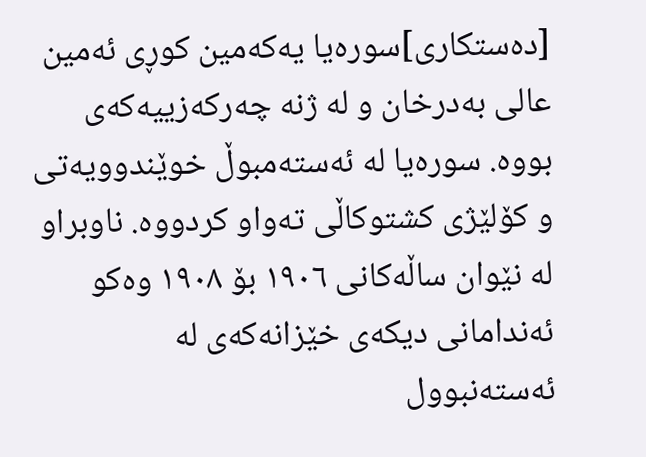[دەستکاری]سورەیا یەکەمین کوڕی ئەمین عالی بەدرخان و لە ژنە چەرکەزییەکەی بووە. سورەیا لە ئەستەمبوڵ خوێندوویەتی و کۆلێژی کشتوکاڵی تەواو کردووە. ناوبراو لە نێوان ساڵەکانی ١٩٠٦ بۆ ١٩٠٨ وەکو ئەندامانی دیکەی خێزانەکەی لە ئەستەنبوول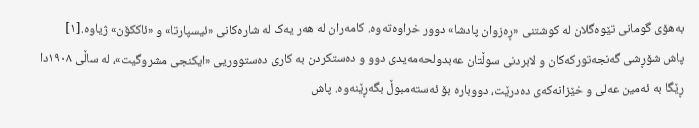بەھۆی گومانی تێوەگلان لە کوشتنی «ڕەزوان پادشا» دوور خراوەتەوە. کامەران لە ھەر یەک لە شارەکانی «ئیسپارتا» و «ئاککۆن» ژیاوە.[١]
پاش شۆڕشی گەنجەتورکەکان و لابردنی سوڵتان عەبدولحەمەیدی دوو و دەستکردن بە کاری دەستووریی «ایکنجی مشروگیت»، لە ساڵی ١٩٠٨دا ڕێگا بە ئەمین عەلی و خێزانەکەی دەدرێت، دووبارە بۆ ئەستەمبوڵ بگەڕێنەوە. پاش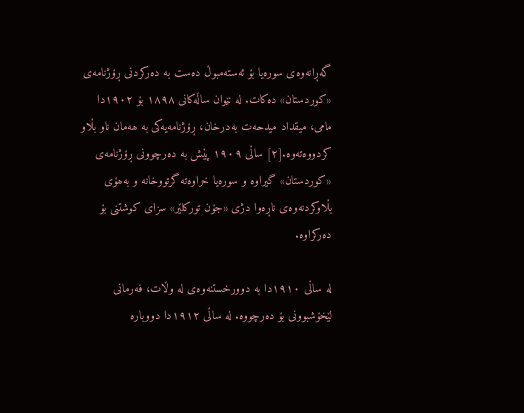گەڕانەوەی سورەیا بۆ ئەستەمبوڵ دەست بە دەرکردنی ڕۆژنامەی «کوردستان» دەکات. لە نێوان ساڵەکانی ١٨٩٨ بۆ ١٩٠٢دا مامی، میقداد میدحەت بەدرخان، ڕۆژنامەیەکی بە ھەمان ناو بڵاو کردووەتەوە.[٢] ساڵی ١٩٠٩ پێش بە دەرچوونی ڕۆژنامەی «کوردستان» گیراوە و سورەیا خراوەتە گرتووخانە و بەھۆی بڵاوکردنەوەی ناڕەوا دژی «جۆن تورکلێر» سزای کوشتنی بۆ دەرکراوە.

لە ساڵی ١٩١٠دا بە دوورخستنەوەی لە وڵات، فەرمانی لێخۆشبوونی بۆ دەرچووە. لە ساڵی ١٩١٢دا دووبارە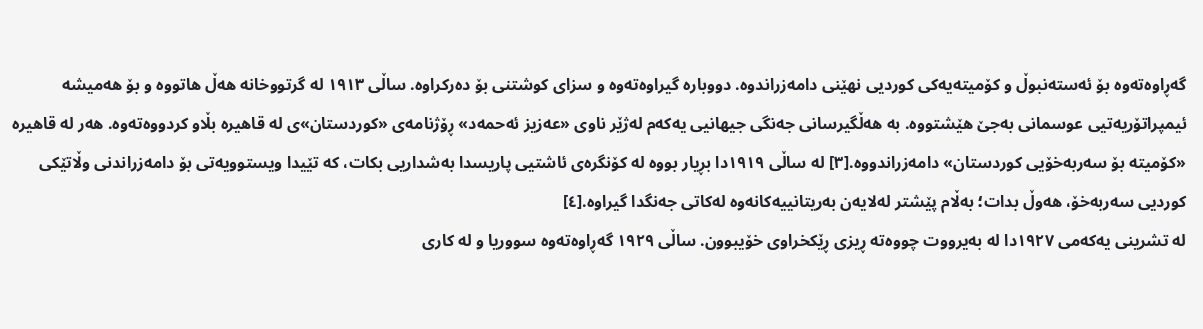گەڕاوەتەوە بۆ ئەستەنبوڵ و کۆمیتەیەکی کوردیی نھێنی دامەزراندوە. دووبارە گیراوەتەوە و سزای کوشتنی بۆ دەرکراوە. ساڵی ١٩١٣ لە گرتووخانە ھەڵ ھاتووە و بۆ ھەمیشە ئیمپراتۆریەتیی عوسمانی بەجێ ھێشتووە. بە ھەڵگیرسانی جەنگی جیھانیی یەکەم لەژێر ناوی «عەزیز ئەحمەد» ڕۆژنامەی «کوردستان»ی لە قاھیرە بڵاو کردووەتەوە. ھەر لە قاھیرە «کۆمیتە بۆ سەربەخۆیی کوردستان» دامەزراندووە.[٣] لە ساڵی ١٩١٩دا بڕیار بووە لە کۆنگرەی ئاشتیی پاریسدا بەشداریی بکات، کە تێیدا ویستوویەتی بۆ دامەزراندنی وڵاتێکی کوردیی سەربەخۆ، ھەوڵ بدات؛ بەڵام پێشتر لەلایەن بەریتانییەکانەوە لەکاتی جەنگدا گیراوە.[٤]
لە تشرینی یەکەمی ١٩٢٧دا لە بەیرووت چووەتە ڕیزی ڕێکخراوی خۆیبوون. ساڵی ١٩٢٩ گەڕاوەتەوە سووریا و لە کاری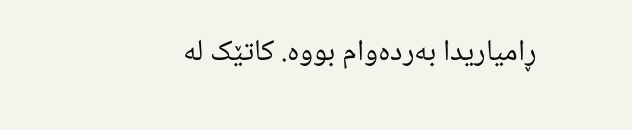ڕامیاریدا بەردەوام بووە. کاتێک لە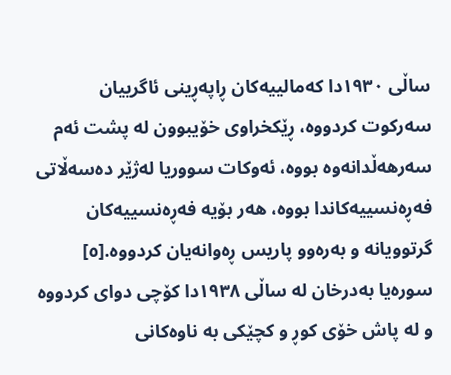ساڵی ١٩٣٠دا کەمالییەکان ڕاپەڕینی ئاگرییان سەرکوت کردووە، ڕێکخراوی خۆیبوون لە پشت ئەم سەرھەڵدانەوە بووە، ئەوکات سووریا لەژێر دەسەڵاتی فەڕەنسییەکاندا بووە، ھەر بۆیە فەڕەنسییەکان گرتوویانە و بەرەوو پاریس ڕەوانەیان کردووە.[٥] سورەیا بەدرخان لە ساڵی ١٩٣٨دا کۆچی دوای کردووە و لە پاش خۆی کوڕ و کچێکی بە ناوەکانی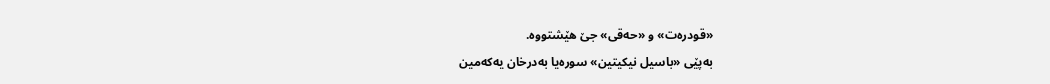«قودرەت» و «حەقی» جێ ھێشتووە.
بەپێی «باسیل نیکیتین» سورەیا بەدرخان یەکەمین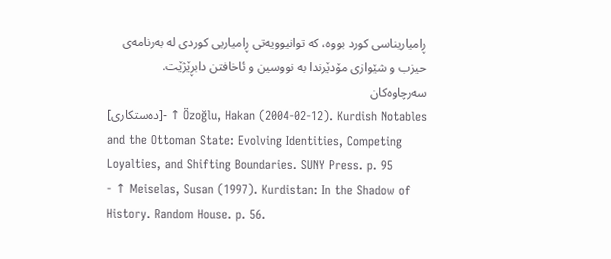ڕامیاریناسی کورد بووە، کە توانیوویەتی ڕامیاریی کوردی لە بەرنامەی حیزب و شێوازی مۆدێرندا بە نووسین و ئاخافتن دابڕێژێت.
سەرچاوەکان
[دەستکاری]- ↑ Özoğlu, Hakan (2004-02-12). Kurdish Notables and the Ottoman State: Evolving Identities, Competing Loyalties, and Shifting Boundaries. SUNY Press. p. 95
- ↑ Meiselas, Susan (1997). Kurdistan: In the Shadow of History. Random House. p. 56.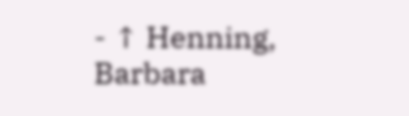- ↑ Henning, Barbara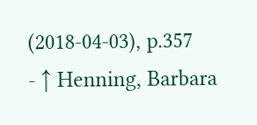(2018-04-03), p.357
- ↑ Henning, Barbara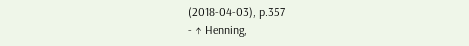(2018-04-03), p.357
- ↑ Henning,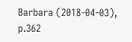Barbara (2018-04-03), p.362